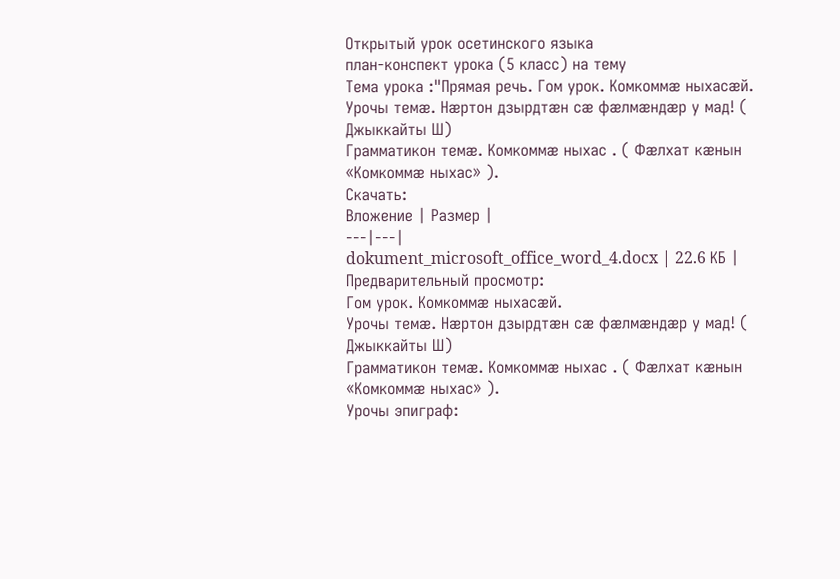Открытый урок осетинского языка
план-конспект урока (5 класс) на тему
Тема урока :"Прямая речь. Гом урок. Комкоммæ ныхасæй.
Урочы темæ. Нæртон дзырдтæн сæ фæлмæндæр у мад! ( Джыккайты Ш)
Грамматикон темæ. Комкоммæ ныхас . ( Фæлхат кæнын «Комкоммæ ныхас» ).
Скачать:
Вложение | Размер |
---|---|
dokument_microsoft_office_word_4.docx | 22.6 КБ |
Предварительный просмотр:
Гом урок. Комкоммæ ныхасæй.
Урочы темæ. Нæртон дзырдтæн сæ фæлмæндæр у мад! ( Джыккайты Ш)
Грамматикон темæ. Комкоммæ ныхас . ( Фæлхат кæнын «Комкоммæ ныхас» ).
Урочы эпиграф: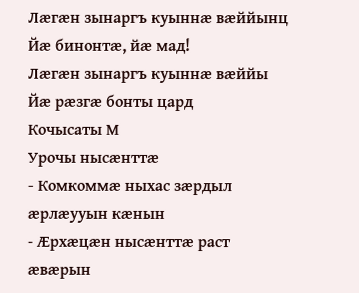Лæгæн зынаргъ куыннæ вæййынц
Йæ бинонтæ, йæ мад!
Лæгæн зынаргъ куыннæ вæййы
Йæ рæзгæ бонты цард
Кочысаты М
Урочы нысæнттæ
- Комкоммæ ныхас зæрдыл æрлæууын кæнын
- Æрхæцæн нысæнттæ раст æвæрын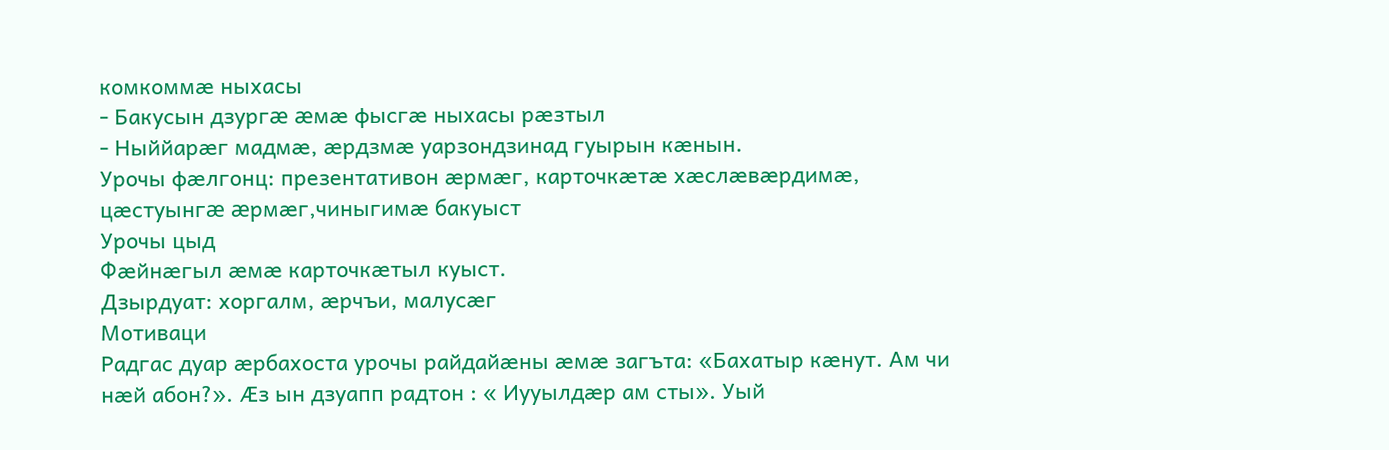комкоммæ ныхасы
- Бакусын дзургæ æмæ фысгæ ныхасы рæзтыл
- Ныййарæг мадмæ, æрдзмæ уарзондзинад гуырын кæнын.
Урочы фæлгонц: презентативон æрмæг, карточкæтæ хæслæвæрдимæ, цæстуынгæ æрмæг,чиныгимæ бакуыст
Урочы цыд
Фæйнæгыл æмæ карточкæтыл куыст.
Дзырдуат: хоргалм, æрчъи, малусæг
Мотиваци
Радгас дуар æрбахоста урочы райдайæны æмæ загъта: «Бахатыр кæнут. Ам чи нæй абон?». Æз ын дзуапп радтон : « Иууылдæр ам сты». Уый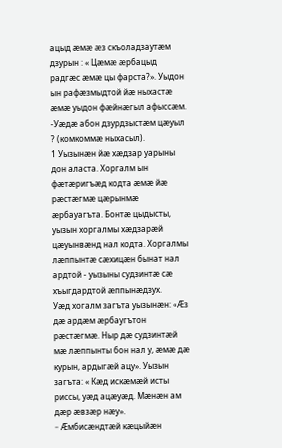ацыд æмæ æз скъоладзаутæм дзурын : « Цæмæ æрбацыд радгæс æмæ цы фарста?». Уыдон ын рафæзмыдтой йæ ныхастæ æмæ уыдон фæйнæгыл афыссæм.
-Уæдæ абон дзурдзыстæм цæуыл ? (комкоммæ ныхасыл).
1 Уызынæн йæ хæдзар уарыны дон аласта. Хоргалм ын фæтæригъæд кодта æмæ йæ рæстæгмæ цæрынмæ æрбауагъта. Бонтæ цыдысты, уызын хоргалмы хæдзарæй цæуынвæнд нал кодта. Хоргалмы лæппынтæ сæхицæн бынат нал ардтой - уызыны судзинтæ сæ хъыгдардтой æппынæдзух.
Уæд хогалм загъта уызынæн: «Æз дæ ардæм æрбаугътон рæстæгмæ. Ныр дæ судзинтæй мæ лæппынты бон нал у, æмæ дæ курын, ардыгæй ацу». Уызын загъта: « Кæд искæмæй исты риссы, уæд ацæуæд. Мæнæн ам дæр æвзæр нæу».
- Æмбисæндтæй кæцыйæн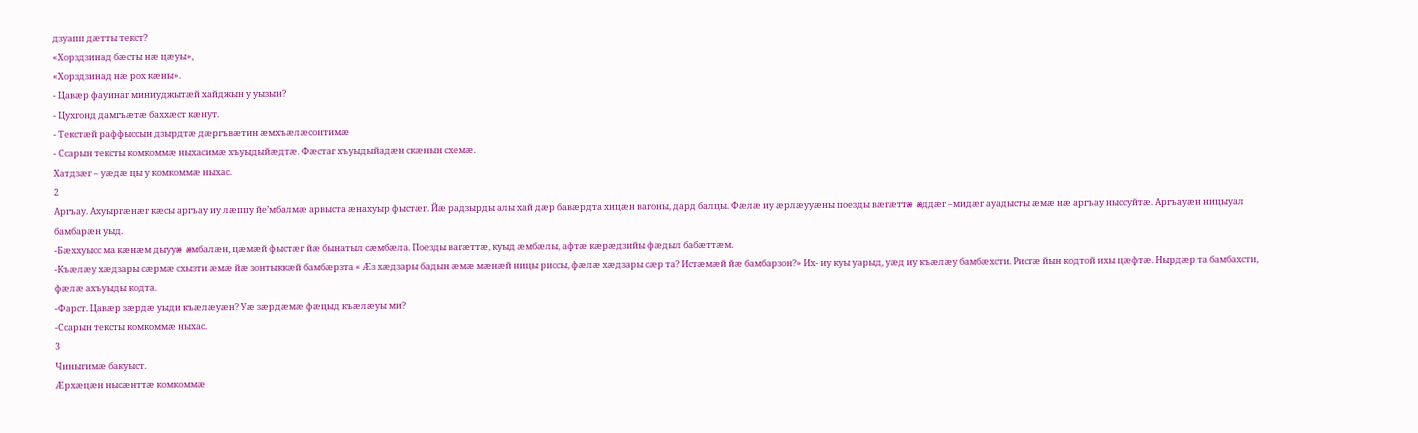дзуапп дæтты текст?
«Хорздзинад бæсты нæ цæуы»,
«Хорздзинад нæ рох кæны».
- Цавæр фауинаг миниуджытæй хайджын у уызын?
- Цухгонд дамгъæтæ баххæст кæнут.
- Текстæй раффыссын дзырдтæ дæргъвæтин æмхъæлæсонтимæ
- Ссарын тексты комкоммæ ныхасимæ хъуыдыйæдтæ. Фæстаг хъуыдыйадæн скæнын схемæ.
Хатдзæг – уæдæ цы у комкоммæ ныхас.
2
Аргъау. Ахуыргæнæг кæсы аргъау иу лæппу йе’мбалмæ арвыста æнахуыр фыстæг. Йæ радзырды алы хай дæр бавæрдта хицæн вагоны, дард балцы. Фæлæ иу æрлæууæны поезды вæгæттæ æддæг –мидæг ауадысты æмæ нæ аргъау ныссуйтæ. Аргъауæн ницыуал бамбарæн уыд.
-Бæххуысс ма кæнæм дыууæ æмбалæн, цæмæй фыстæг йæ бынатыл сæмбæла. Поезды вагæттæ, куыд æмбæлы, афтæ кæрæдзийы фæдыл бабæттæм.
-Къæлæу хæдзары сæрмæ схызти æмæ йæ зонтыккæй бамбæрзта « Æз хæдзары бадын æмæ мæнæй ницы риссы, фæлæ хæдзары сæр та? Истæмæй йæ бамбарзон?» Их- иу куы уарыд, уæд иу къæлæу бамбæхсти. Рисгæ йын кодтой ихы цæфтæ. Нырдæр та бамбахсти, фæлæ ахъуыды кодта.
-Фарст. Цавæр зæрдæ уыди къæлæуæн? Уæ зæрдæмæ фæцыд къæлæуы ми?
-Ссарын тексты комкоммæ ныхас.
3
Чиныгимæ бакуыст.
Æрхæцæн нысæнттæ комкоммæ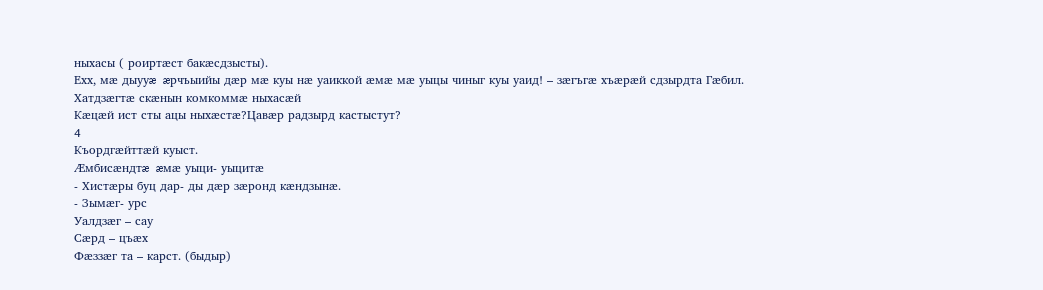ныхасы ( роиртæст бакæсдзысты).
Ехх, мæ дыууæ æрчъыийы дæр мæ куы нæ уаиккой æмæ мæ уыцы чиныг куы уаид! – зæгъгæ хъæрæй сдзырдта Гæбил.
Хатдзæгтæ скæнын комкоммæ ныхасæй
Кæцæй ист сты ацы ныхæстæ?Цавæр радзырд кастыстут?
4
Къордгæйттæй куыст.
Æмбисæндтæ æмæ уыци- уыцитæ
- Хистæры буц дар- ды дæр зæронд кæндзынæ.
- Зымæг- урс
Уалдзæг – сау
Сæрд – цъæх
Фæззæг та – карст. (быдыр)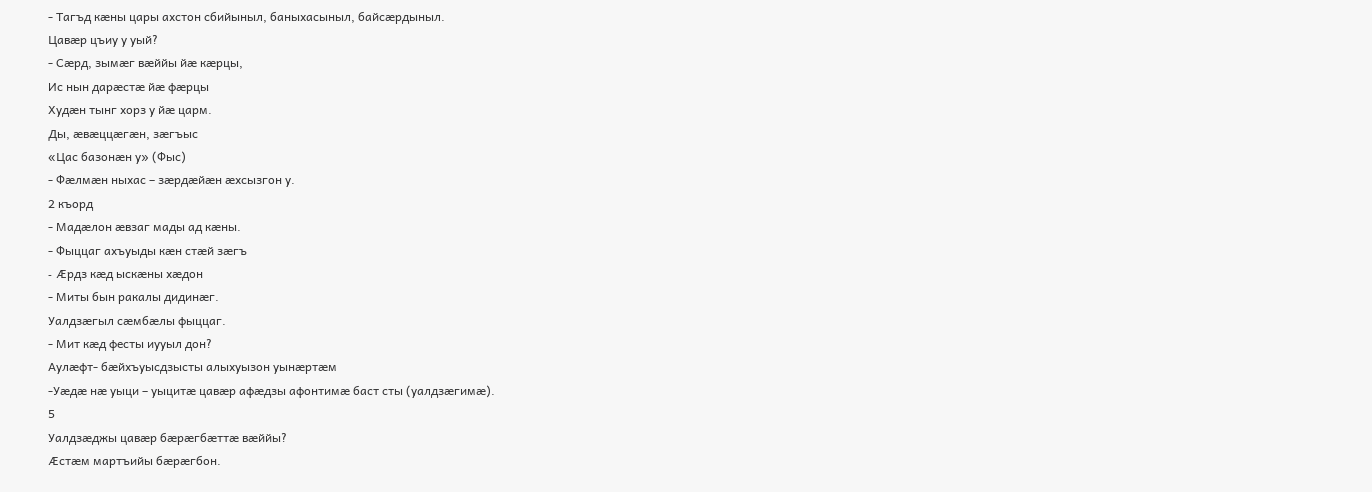- Тагъд кæны цары ахстон сбийыныл, баныхасыныл, байсæрдыныл.
Цавæр цъиу у уый?
- Сæрд, зымæг вæййы йæ кæрцы,
Ис нын дарæстæ йæ фæрцы
Худæн тынг хорз у йæ царм.
Ды, æвæццæгæн, зæгъыс
«Цас базонæн у» (Фыс)
- Фæлмæн ныхас – зæрдæйæн æхсызгон у.
2 къорд
- Мадæлон æвзаг мады ад кæны.
- Фыццаг ахъуыды кæн стæй зæгъ
- Æрдз кæд ыскæны хæдон
- Миты бын ракалы дидинæг.
Уалдзæгыл сæмбæлы фыццаг.
- Мит кæд фесты иууыл дон?
Аулæфт- бæйхъуысдзысты алыхуызон уынæртæм
-Уæдæ нæ уыци – уыцитæ цавæр афæдзы афонтимæ баст сты (уалдзæгимæ).
5
Уалдзæджы цавæр бæрæгбæттæ вæййы?
Æстæм мартъийы бæрæгбон.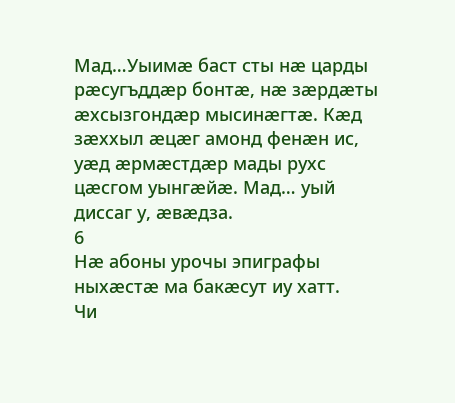Мад…Уыимæ баст сты нæ царды рæсугъддæр бонтæ, нæ зæрдæты æхсызгондæр мысинæгтæ. Кæд зæххыл æцæг амонд фенæн ис, уæд æрмæстдæр мады рухс цæсгом уынгæйæ. Мад… уый диссаг у, æвæдза.
6
Нæ абоны урочы эпиграфы ныхæстæ ма бакæсут иу хатт.
Чи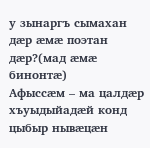у зынаргъ сымахан дæр æмæ поэтан дæр?(мад æмæ бинонтæ)
Афыссæм – ма цалдæр хъуыдыйадæй конд цыбыр нывæцæн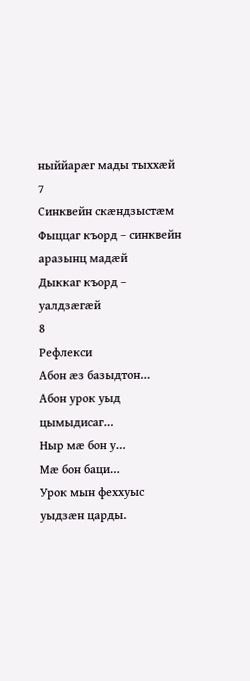ныййарæг мады тыххæй
7
Синквейн скæндзыстæм
Фыццаг къорд – синквейн аразынц мадæй
Дыккаг къорд – уалдзæгæй
8
Рефлекси
Абон æз базыдтон…
Абон урок уыд цымыдисаг…
Ныр мæ бон у…
Мæ бон баци…
Урок мын феххуыс уыдзæн царды.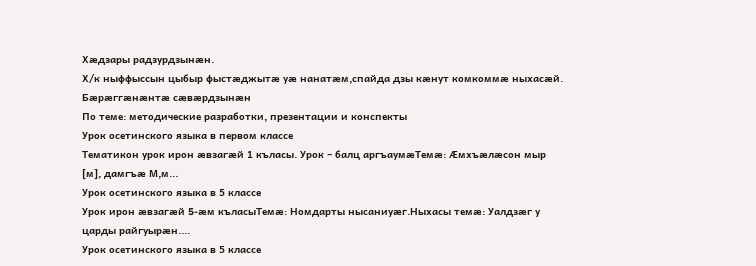Хæдзары радзурдзынæн.
Х/к ныффыссын цыбыр фыстæджытæ уæ нанатæм,спайда дзы кæнут комкоммæ ныхасæй.
Бæрæггæнæнтæ сæвæрдзынæн
По теме: методические разработки, презентации и конспекты
Урок осетинского языка в первом классе
Тематикон урок ирон æвзагæй 1 къласы. Урок – балц аргъаумæТемæ: Æмхъæлæсон мыр [м], дамгъæ М,м...
Урок осетинского языка в 5 классе
Урок ирон æвзагæй 5-æм къласыТемæ: Номдарты нысаниуæг.Ныхасы темæ: Уалдзæг у царды райгуырæн....
Урок осетинского языка в 5 классе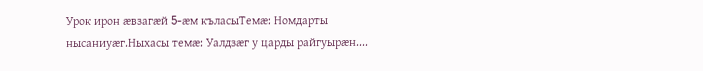Урок ирон æвзагæй 5-æм къласыТемæ: Номдарты нысаниуæг.Ныхасы темæ: Уалдзæг у царды райгуырæн....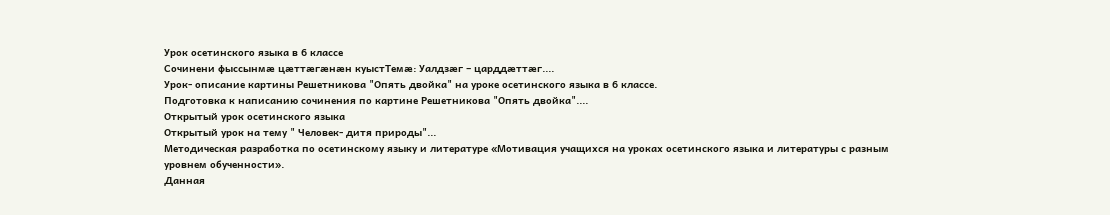Урок осетинского языка в 6 классе
Сочинени фыссынмæ цæттæгæнæн куыстТемæ: Уалдзæг – царддæттæг....
Урок- описание картины Решетникова "Опять двойка" на уроке осетинского языка в 6 классе.
Подготовка к написанию сочинения по картине Решетникова "Опять двойка"....
Открытый урок осетинского языка
Открытый урок на тему " Человек- дитя природы"...
Методическая разработка по осетинскому языку и литературе «Мотивация учащихся на уроках осетинского языка и литературы с разным уровнем обученности».
Данная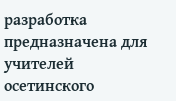разработка предназначена для учителей осетинского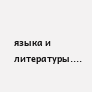языка и литературы....